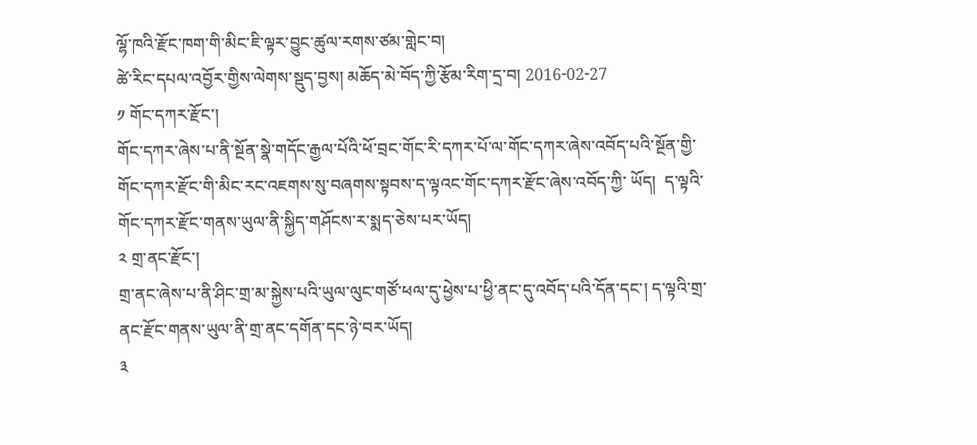ལྷོ་ཁའི་རྫོང་ཁག་གི་མིང་ཇི་ལྟར་བྱུང་ཚུལ་རགས་ཙམ་གླེང་བ།
ཚེ་རིང་དཔལ་འབྱོར་གྱིས་ལེགས་སྡུད་བྱས། མཆོད་མེ་བོད་ཀྱི་རྩོམ་རིག་དྲ་བ། 2016-02-27
༡ གོང་དཀར་རྫོང་།
གོང་དཀར་ཞེས་པ་ནི་སྔོན་སྣེ་གདོང་རྒྱལ་པོའི་ཕོ་བྲང་གོང་རི་དཀར་པོ་ལ་གོང་དཀར་ཞེས་འབོད་པའི་སྔོན་གྱི་གོང་དཀར་རྫོང་གི་མིང་རང་འཇགས་སུ་བཞགས་སྟབས་ད་ལྟའང་གོང་དཀར་རྫོང་ཞེས་འབོད་ཀྱི་ ཡོད།  ད་ལྟའི་གོང་དཀར་རྫོང་གནས་ཡུལ་ནི་སྐྱིད་གཤོངས་ར་སྨད་ཅེས་པར་ཡོད།
༢ གྲ་ནང་རྫོང་།
གྲ་ནང་ཞེས་པ་ནི་ཤིང་གྲ་མ་སྐྱེས་པའི་ཡུལ་ལུང་གཙོ་ཕལ་དུ་ཕྱེས་པ་ཕྱི་ནང་དུ་འབོད་པའི་དོན་དང་། ད་ལྟའི་གྲ་ནང་རྫོང་གནས་ཡུལ་ནི་གྲ་ནང་དགོན་དང་ཉེ་བར་ཡོད།
༣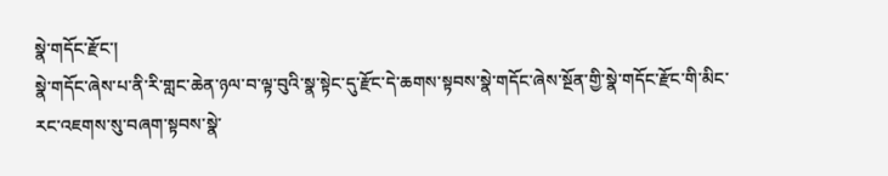སྣེ་གདོང་རྫོང་།
སྣེ་གདོང་ཞེས་པ་ནི་རི་གླང་ཆེན་ཉལ་བ་ལྟ་བུའི་སྣ་སྟེང་དུ་རྫོང་དེ་ཆགས་སྟབས་སྣེ་གདོང་ཞེས་སྔོན་གྱི་སྣེ་གདོང་རྫོང་གི་མིང་རང་འཇགས་སུ་བཞག་སྟབས་སྣེ་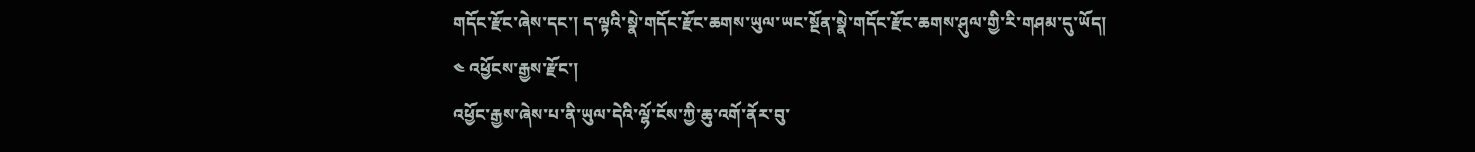གདོང་རྫོང་ཞེས་དང་། ད་ལྟའི་སྣེ་གདོང་རྫོང་ཆགས་ཡུལ་ཡང་སྔོན་སྣེ་གདོང་རྫོང་ཆགས་ཤུལ་གྱི་རི་གཤམ་དུ་ཡོད།
༤ འཕྱོངས་རྒྱས་རྫོང་།
འཕྱོང་རྒྱས་ཞེས་པ་ནི་ཡུལ་དེའི་ལྷོ་ངོས་ཀྱི་ཆུ་འགོ་ནོར་བུ་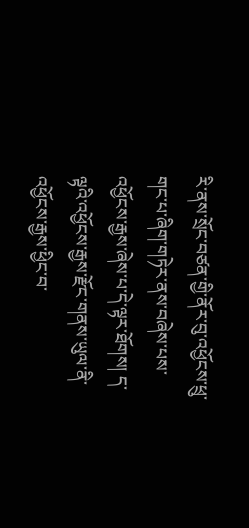རི་ནས་སྲོང་བཙན་གྱི་ནོར་བུ་འཕྱོངས་ཕྲུ་གང་པ་ཞིག་གཏེར་ནས་བཞེས་པས་འཕྱོངས་རྒྱས་ཞེས་པ་དེ་ལྟར་ཐོགས། ད་ལྟའི་འཕྱོངས་རྒྱས་རྫོང་གནས་ཡུལ་ནི་འཕྱོངས་རྒྱས་ཕྱིང་བ་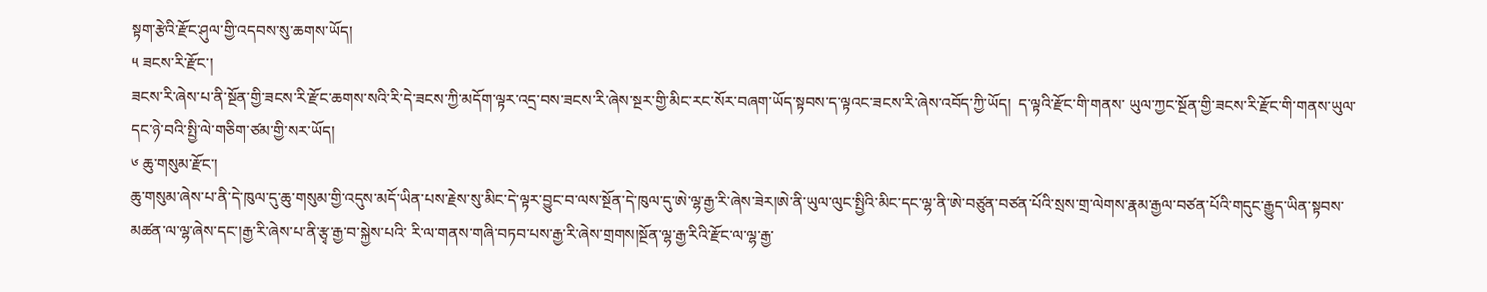སྟག་རྩེའི་རྫོང་ཤུལ་གྱི་འདབས་སུ་ཆགས་ཡོད།
༥ ཟངས་རི་རྫོང་།
ཟངས་རི་ཞེས་པ་ནི་སྔོན་གྱི་ཟངས་རི་རྫོང་ཆགས་སའི་རི་དེ་ཟངས་ཀྱི་མདོག་ལྟར་འདྲ་བས་ཟངས་རི་ཞེས་སྔར་གྱི་མིང་རང་སོར་བཞག་ཡོད་སྟབས་ད་ལྟའང་ཟངས་རི་ཞེས་འབོད་ཀྱི་ཡོད།  ད་ལྟའི་རྫོང་གི་གནས་ ཡུལ་ཀྱང་སྔོན་གྱི་ཟངས་རི་རྫོང་གི་གནས་ཡུལ་དང་ཉེ་བའི་སྤྱི་ལེ་གཅིག་ཙམ་གྱི་སར་ཡོད།
༦ ཆུ་གསུམ་རྫོང་།
ཆུ་གསུམ་ཞེས་པ་ནི་དེ་ཁུལ་དུ་ཆུ་གསུམ་གྱི་འདུས་མདོ་ཡིན་པས་རྗེས་སུ་མིང་དེ་ལྟར་བྱུང་བ་ལས་སྔོན་དེ་ཁུལ་དུ་ཨེ་ལྷ་རྒྱ་རི་ཞེས་ཟེར།ཨེ་ནི་ཡུལ་ལུང་སྤྱིའི་མིང་དང་ལྷ་ནི་ཨེ་བཙུན་བཙན་པོའི་སྲས་གྲ་ལེགས་རྣམ་རྒྱལ་བཙན་པོའི་གདུང་རྒྱུད་ཡིན་སྟབས་མཚན་ལ་ལྷ་ཞེས་དང་།རྒྱ་རི་ཞེས་པ་ནི་རྩྭ་རྒྱ་བ་སྐྱེས་པའི་ རི་ལ་གནས་གཞི་བཏབ་པས་རྒྱ་རི་ཞེས་གྲགས།སྔོན་ལྷ་རྒྱ་རིའི་རྫོང་ལ་ལྷ་རྒྱ་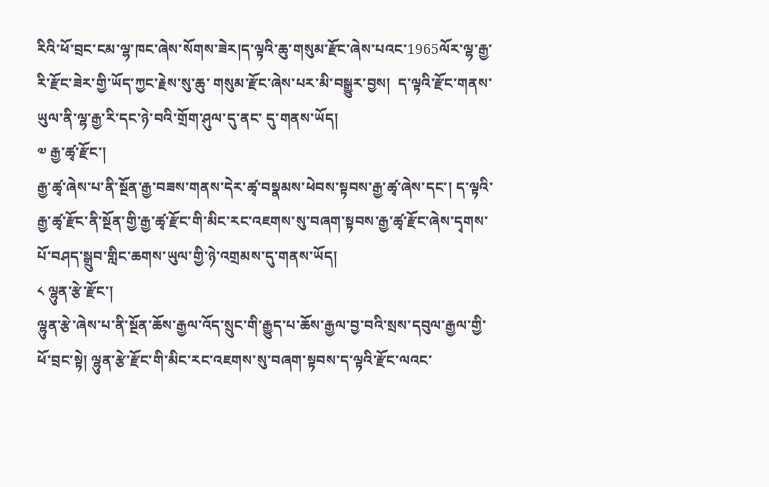རིའི་ཕོ་བྲང་ངམ་ལྷ་ཁང་ཞེས་སོགས་ཟེར།ད་ལྟའི་ཆུ་གསུམ་རྫོང་ཞེས་པའང་1965ལོར་ལྷ་རྒྱ་རི་རྫོང་ཟེར་གྱི་ཡོད་ཀྱང་རྗེས་སུ་ཆུ་ གསུམ་རྫོང་ཞེས་པར་མི་བསྒྱུར་བྱས།  ད་ལྟའི་རྫོང་གནས་ཡུལ་ནི་ལྷ་རྒྱ་རི་དང་ཉེ་བའི་གྲོག་ཤུལ་དུ་ནང་ དུ་གནས་ཡོད།
༧ རྒྱ་ཚྭ་རྫོང་།
རྒྱ་ཚྭ་ཞེས་པ་ནི་སྔོན་རྒྱ་བཟས་གནས་དེར་ཚྭ་བསྣམས་ཕེབས་སྟབས་རྒྱ་ཚྭ་ཞེས་དང་། ད་ལྟའི་རྒྱ་ཚྭ་རྫོང་ནི་སྔོན་གྱི་རྒྱ་ཚྭ་རྫོང་གི་མིང་རང་འཇགས་སུ་བཞག་སྟབས་རྒྱ་ཚྭ་རྫོང་ཞེས་དྭགས་པོ་བཤད་སྒྲུབ་གླིང་ཆགས་ཡུལ་གྱི་ཉེ་འགྲམས་དུ་གནས་ཡོད།
༨ ལྷུན་རྩེ་རྫོང་།
ལྷུན་རྩེ་ཞེས་པ་ནི་སྔོན་ཆོས་རྒྱལ་འོད་སྲུང་གི་རྒྱུད་པ་ཆོས་རྒྱལ་བྱ་བའི་སྲས་དབུལ་རྒྱལ་གྱི་ཕོ་བྲང་སྟེ། ལྷུན་རྩེ་རྫོང་གི་མིང་རང་འཇགས་སུ་བཞག་སྟབས་ད་ལྟའི་རྫོང་ལའང་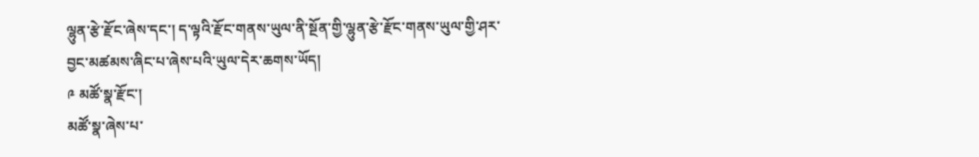ལྷུན་རྩེ་རྫོང་ཞེས་དང་། ད་ལྟའི་རྫོང་གནས་ཡུལ་ནི་སྔོན་གྱི་ལྷུན་རྩེ་རྫོང་གནས་ཡུལ་གྱི་ཤར་བྱང་མཚམས་ཞིང་པ་ཞེས་པའི་ཡུལ་དེར་ཆགས་ཡོད།
༩ མཚོ་སྣ་རྫོང་།
མཚོ་སྣ་ཞེས་པ་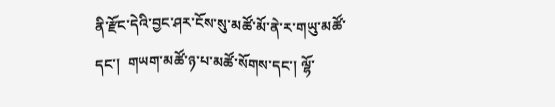ནི་རྫོང་དེའི་བྱང་ཤར་ངོས་སུ་མཚོ་མོ་ནེ་ར་གཡུ་མཚོ་དང་།  གཡག་མཚོ་ཉ་པ་མཚོ་སོགས་དང་། ལྷོ་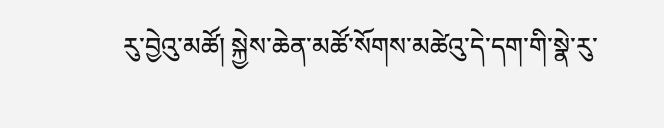རུ་བྱེའུ་མཚོ། སྐྱེས་ཆེན་མཚོ་སོགས་མཚེའུ་དེ་དག་གི་སྣེ་རུ་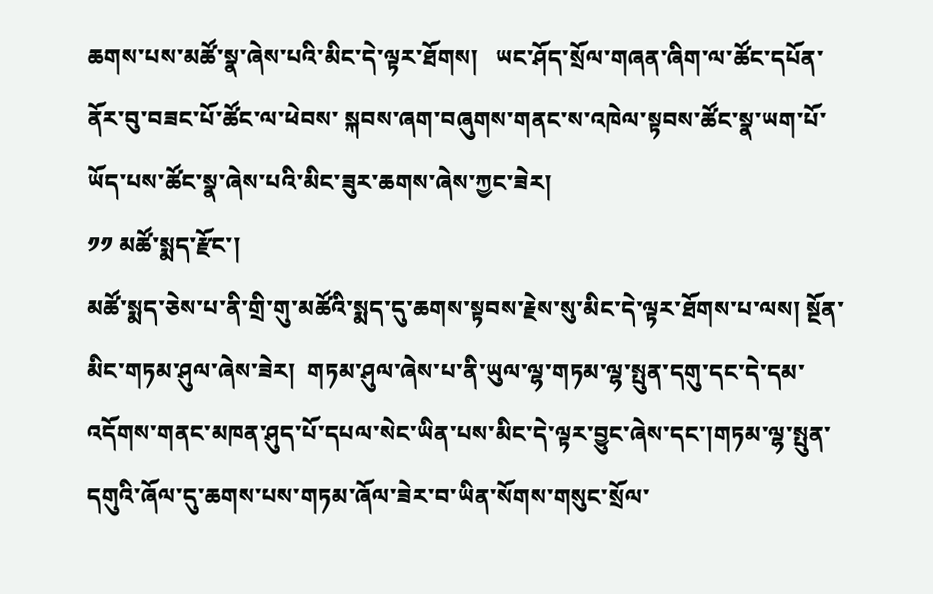ཆགས་པས་མཚོ་སྣ་ཞེས་པའི་མིང་དེ་ལྟར་ཐོགས།   ཡང་ཤོད་སྲོལ་གཞན་ཞིག་ལ་ཚོང་དཔོན་ནོར་བུ་བཟང་པོ་ཚོང་ལ་ཕེབས་ སྐབས་ཞག་བཞུགས་གནང་ས་འཁེལ་སྟབས་ཚོང་སྣ་ཡག་པོ་ཡོད་པས་ཚོང་སྣ་ཞེས་པའི་མིང་ཟུར་ཆགས་ཞེས་ཀྱང་ཟེར།
༡༡ མཚོ་སྨད་རྫོང་།
མཚོ་སྨད་ཅེས་པ་ནི་གྲི་གུ་མཚོའི་སྨད་དུ་ཆགས་སྟབས་རྗེས་སུ་མིང་དེ་ལྟར་ཐོགས་པ་ལས། སྔོན་མིང་གཏམ་ཤུལ་ཞེས་ཟེར།  གཏམ་ཤུལ་ཞེས་པ་ནི་ཡུལ་ལྷ་གཏམ་ལྷ་སྤུན་དགུ་དང་དེ་དམ་འདོགས་གནང་མཁན་ཤུད་པོ་དཔལ་སེང་ཡིན་པས་མིང་དེ་ལྟར་བྱུང་ཞེས་དང་།གཏམ་ལྷ་སྤུན་དགུའི་ཞོལ་དུ་ཆགས་པས་གཏམ་ཞོལ་ཟེར་བ་ཡིན་སོགས་གསུང་སྲོལ་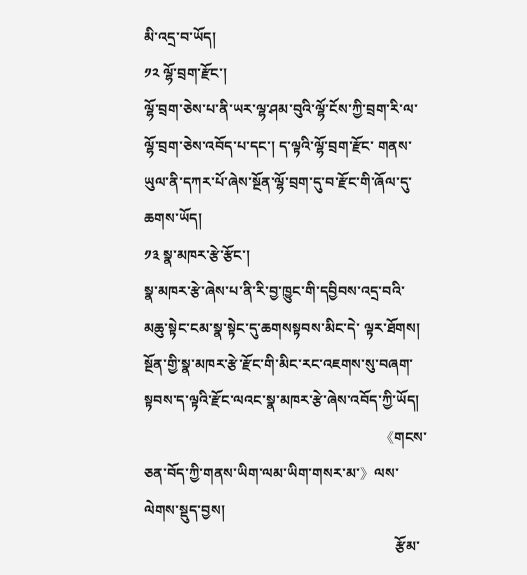མི་འདྲ་བ་ཡོད།
༡༢ ལྷོ་བྲག་རྫོང་།
ལྷོ་བྲག་ཅེས་པ་ནི་ཡར་ལྷ་ཤམ་བུའི་ལྷོ་ངོས་ཀྱི་བྲག་རི་ལ་ལྷོ་བྲག་ཅེས་འབོད་པ་དང་། ད་ལྟའི་ལྷོ་བྲག་རྫོང་ གནས་ཡུལ་ནི་དཀར་པོ་ཞེས་སྔོན་ལྷོ་བྲག་དུ་བ་རྫོང་གི་ཞོལ་དུ་ཆགས་ཡོད།
༡༣ སྣ་མཁར་རྩེ་རྩོང་།
སྣ་མཁར་རྩེ་ཞེས་པ་ནི་རི་བྱ་ཁྱུང་གི་དབྱིབས་འདྲ་བའི་མཆུ་སྟེང་ངམ་སྣ་སྟེང་དུ་ཆགསསྟབས་མིང་དེ་ ལྟར་ཐོགས།  སྔོན་གྱི་སྣ་མཁར་རྩེ་རྫོང་གི་མིང་རང་འཇགས་སུ་བཞག་སྟབས་ད་ལྟའི་རྫོང་ལའང་སྣ་མཁར་རྩེ་ཞེས་འབོད་ཀྱི་ཡོད།
                                                           《གངས་ཅན་བོད་ཀྱི་གནས་ཡིག་ལམ་ཡིག་གསར་མ་》ལས་ལེགས་སྡུད་བྱས།
                                                                     རྩོམ་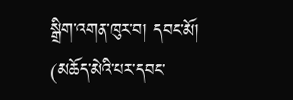སྒྲིག་འགན་ཁུར་བ། དབང་མོ།
(མཆོད་མེའི་པར་དབང་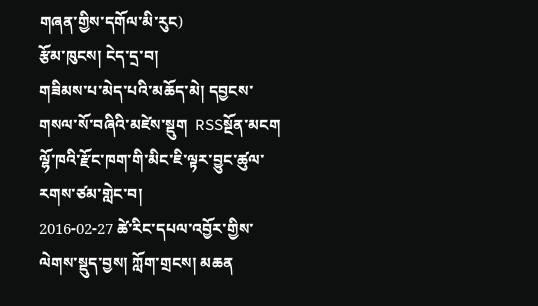གཞན་གྱིས་དགོལ་མི་རུང)
རྩོམ་ཁུངས། ངེད་དྲ་བ།
གཟིམས་པ་མེད་པའི་མཆོད་མེ། དབྱངས་གསལ་སོ་བཞིའི་མཛེས་སྡུག  RSSསྔོན་མངག
ལྷོ་ཁའི་རྫོང་ཁག་གི་མིང་ཇི་ལྟར་བྱུང་ཚུལ་རགས་ཙམ་གླེང་བ།
2016-02-27 ཚེ་རིང་དཔལ་འབྱོར་གྱིས་ལེགས་སྡུད་བྱས། ཀློག་གྲངས། མཆན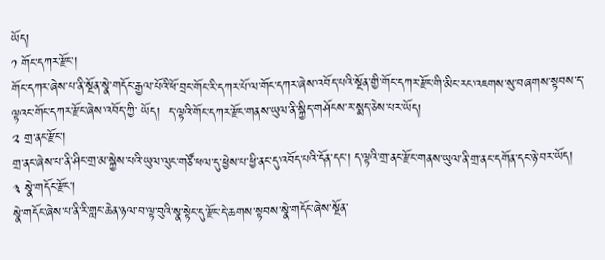ཡོད།
༡ གོང་དཀར་རྫོང་།
གོང་དཀར་ཞེས་པ་ནི་སྔོན་སྣེ་གདོང་རྒྱལ་པོའི་ཕོ་བྲང་གོང་རི་དཀར་པོ་ལ་གོང་དཀར་ཞེས་འབོད་པའི་སྔོན་གྱི་གོང་དཀར་རྫོང་གི་མིང་རང་འཇགས་སུ་བཞགས་སྟབས་ད་ལྟའང་གོང་དཀར་རྫོང་ཞེས་འབོད་ཀྱི་ ཡོད།  ད་ལྟའི་གོང་དཀར་རྫོང་གནས་ཡུལ་ནི་སྐྱིད་གཤོངས་ར་སྨད་ཅེས་པར་ཡོད།
༢ གྲ་ནང་རྫོང་།
གྲ་ནང་ཞེས་པ་ནི་ཤིང་གྲ་མ་སྐྱེས་པའི་ཡུལ་ལུང་གཙོ་ཕལ་དུ་ཕྱེས་པ་ཕྱི་ནང་དུ་འབོད་པའི་དོན་དང་། ད་ལྟའི་གྲ་ནང་རྫོང་གནས་ཡུལ་ནི་གྲ་ནང་དགོན་དང་ཉེ་བར་ཡོད།
༣ སྣེ་གདོང་རྫོང་།
སྣེ་གདོང་ཞེས་པ་ནི་རི་གླང་ཆེན་ཉལ་བ་ལྟ་བུའི་སྣ་སྟེང་དུ་རྫོང་དེ་ཆགས་སྟབས་སྣེ་གདོང་ཞེས་སྔོན་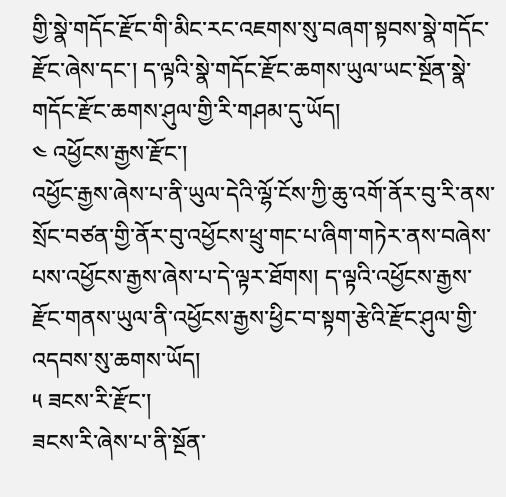གྱི་སྣེ་གདོང་རྫོང་གི་མིང་རང་འཇགས་སུ་བཞག་སྟབས་སྣེ་གདོང་རྫོང་ཞེས་དང་། ད་ལྟའི་སྣེ་གདོང་རྫོང་ཆགས་ཡུལ་ཡང་སྔོན་སྣེ་གདོང་རྫོང་ཆགས་ཤུལ་གྱི་རི་གཤམ་དུ་ཡོད།
༤ འཕྱོངས་རྒྱས་རྫོང་།
འཕྱོང་རྒྱས་ཞེས་པ་ནི་ཡུལ་དེའི་ལྷོ་ངོས་ཀྱི་ཆུ་འགོ་ནོར་བུ་རི་ནས་སྲོང་བཙན་གྱི་ནོར་བུ་འཕྱོངས་ཕྲུ་གང་པ་ཞིག་གཏེར་ནས་བཞེས་པས་འཕྱོངས་རྒྱས་ཞེས་པ་དེ་ལྟར་ཐོགས། ད་ལྟའི་འཕྱོངས་རྒྱས་རྫོང་གནས་ཡུལ་ནི་འཕྱོངས་རྒྱས་ཕྱིང་བ་སྟག་རྩེའི་རྫོང་ཤུལ་གྱི་འདབས་སུ་ཆགས་ཡོད།
༥ ཟངས་རི་རྫོང་།
ཟངས་རི་ཞེས་པ་ནི་སྔོན་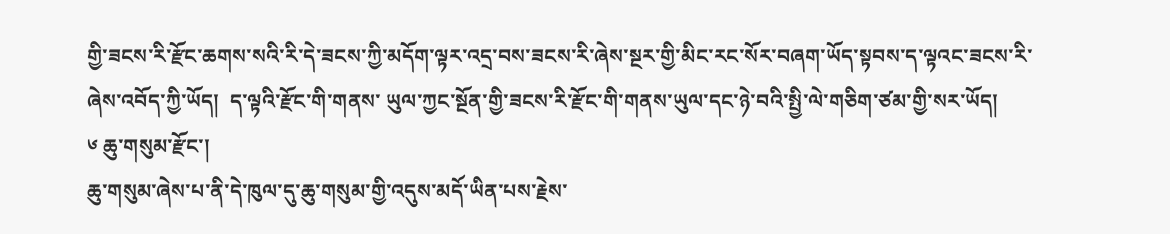གྱི་ཟངས་རི་རྫོང་ཆགས་སའི་རི་དེ་ཟངས་ཀྱི་མདོག་ལྟར་འདྲ་བས་ཟངས་རི་ཞེས་སྔར་གྱི་མིང་རང་སོར་བཞག་ཡོད་སྟབས་ད་ལྟའང་ཟངས་རི་ཞེས་འབོད་ཀྱི་ཡོད།  ད་ལྟའི་རྫོང་གི་གནས་ ཡུལ་ཀྱང་སྔོན་གྱི་ཟངས་རི་རྫོང་གི་གནས་ཡུལ་དང་ཉེ་བའི་སྤྱི་ལེ་གཅིག་ཙམ་གྱི་སར་ཡོད།
༦ ཆུ་གསུམ་རྫོང་།
ཆུ་གསུམ་ཞེས་པ་ནི་དེ་ཁུལ་དུ་ཆུ་གསུམ་གྱི་འདུས་མདོ་ཡིན་པས་རྗེས་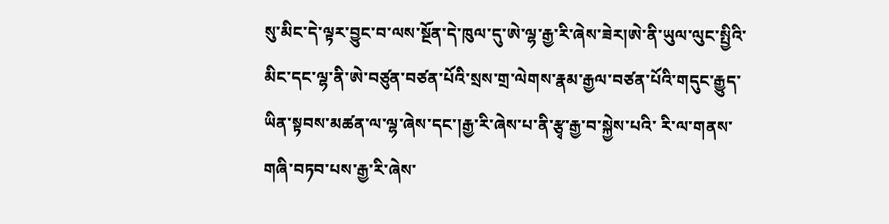སུ་མིང་དེ་ལྟར་བྱུང་བ་ལས་སྔོན་དེ་ཁུལ་དུ་ཨེ་ལྷ་རྒྱ་རི་ཞེས་ཟེར།ཨེ་ནི་ཡུལ་ལུང་སྤྱིའི་མིང་དང་ལྷ་ནི་ཨེ་བཙུན་བཙན་པོའི་སྲས་གྲ་ལེགས་རྣམ་རྒྱལ་བཙན་པོའི་གདུང་རྒྱུད་ཡིན་སྟབས་མཚན་ལ་ལྷ་ཞེས་དང་།རྒྱ་རི་ཞེས་པ་ནི་རྩྭ་རྒྱ་བ་སྐྱེས་པའི་ རི་ལ་གནས་གཞི་བཏབ་པས་རྒྱ་རི་ཞེས་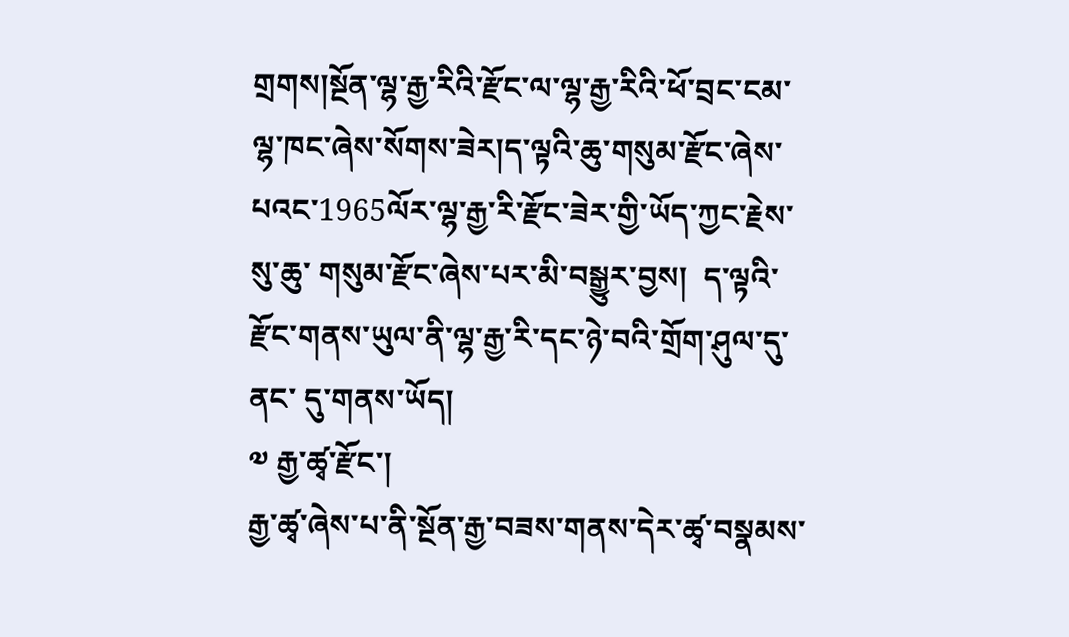གྲགས།སྔོན་ལྷ་རྒྱ་རིའི་རྫོང་ལ་ལྷ་རྒྱ་རིའི་ཕོ་བྲང་ངམ་ལྷ་ཁང་ཞེས་སོགས་ཟེར།ད་ལྟའི་ཆུ་གསུམ་རྫོང་ཞེས་པའང་1965ལོར་ལྷ་རྒྱ་རི་རྫོང་ཟེར་གྱི་ཡོད་ཀྱང་རྗེས་སུ་ཆུ་ གསུམ་རྫོང་ཞེས་པར་མི་བསྒྱུར་བྱས།  ད་ལྟའི་རྫོང་གནས་ཡུལ་ནི་ལྷ་རྒྱ་རི་དང་ཉེ་བའི་གྲོག་ཤུལ་དུ་ནང་ དུ་གནས་ཡོད།
༧ རྒྱ་ཚྭ་རྫོང་།
རྒྱ་ཚྭ་ཞེས་པ་ནི་སྔོན་རྒྱ་བཟས་གནས་དེར་ཚྭ་བསྣམས་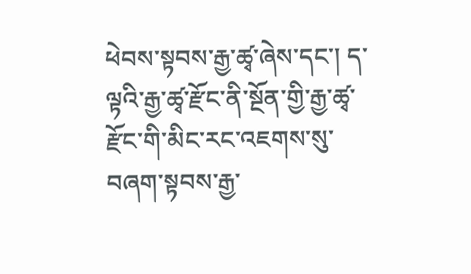ཕེབས་སྟབས་རྒྱ་ཚྭ་ཞེས་དང་། ད་ལྟའི་རྒྱ་ཚྭ་རྫོང་ནི་སྔོན་གྱི་རྒྱ་ཚྭ་རྫོང་གི་མིང་རང་འཇགས་སུ་བཞག་སྟབས་རྒྱ་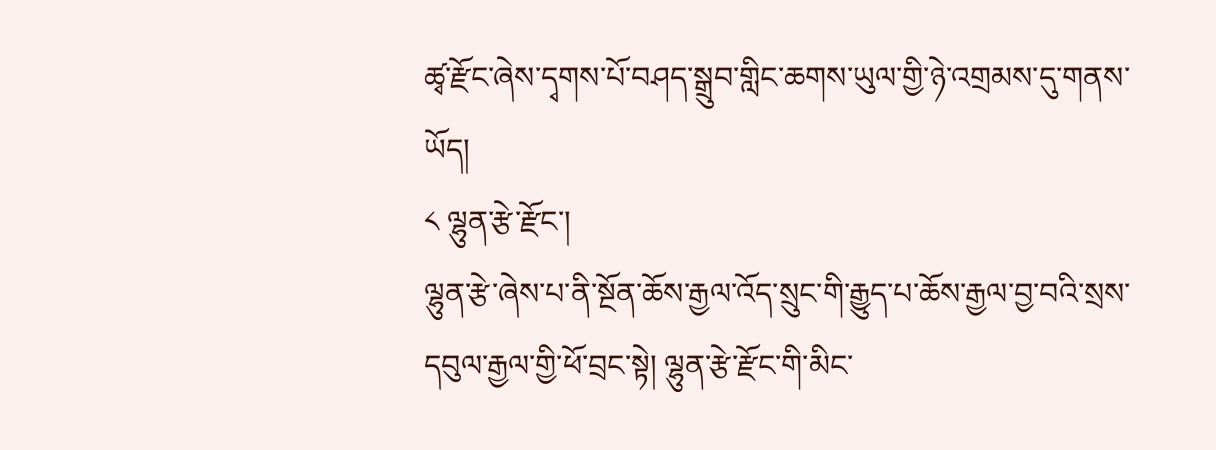ཚྭ་རྫོང་ཞེས་དྭགས་པོ་བཤད་སྒྲུབ་གླིང་ཆགས་ཡུལ་གྱི་ཉེ་འགྲམས་དུ་གནས་ཡོད།
༨ ལྷུན་རྩེ་རྫོང་།
ལྷུན་རྩེ་ཞེས་པ་ནི་སྔོན་ཆོས་རྒྱལ་འོད་སྲུང་གི་རྒྱུད་པ་ཆོས་རྒྱལ་བྱ་བའི་སྲས་དབུལ་རྒྱལ་གྱི་ཕོ་བྲང་སྟེ། ལྷུན་རྩེ་རྫོང་གི་མིང་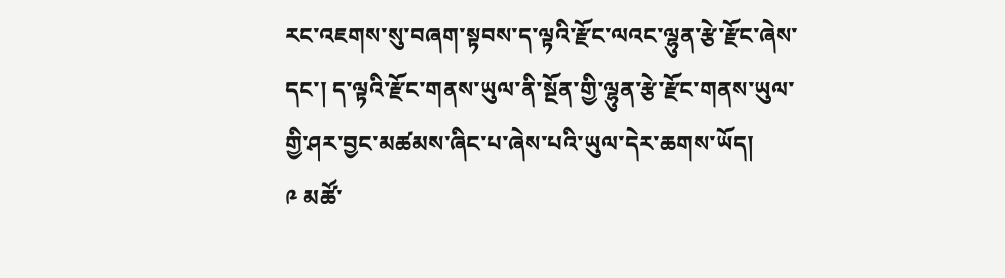རང་འཇགས་སུ་བཞག་སྟབས་ད་ལྟའི་རྫོང་ལའང་ལྷུན་རྩེ་རྫོང་ཞེས་དང་། ད་ལྟའི་རྫོང་གནས་ཡུལ་ནི་སྔོན་གྱི་ལྷུན་རྩེ་རྫོང་གནས་ཡུལ་གྱི་ཤར་བྱང་མཚམས་ཞིང་པ་ཞེས་པའི་ཡུལ་དེར་ཆགས་ཡོད།
༩ མཚོ་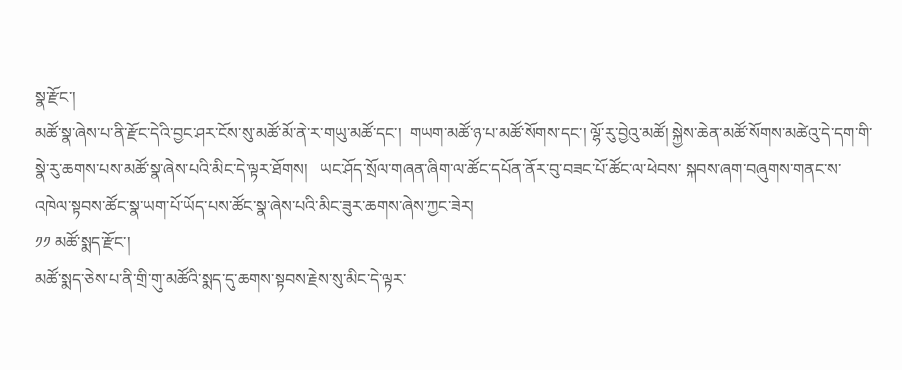སྣ་རྫོང་།
མཚོ་སྣ་ཞེས་པ་ནི་རྫོང་དེའི་བྱང་ཤར་ངོས་སུ་མཚོ་མོ་ནེ་ར་གཡུ་མཚོ་དང་།  གཡག་མཚོ་ཉ་པ་མཚོ་སོགས་དང་། ལྷོ་རུ་བྱེའུ་མཚོ། སྐྱེས་ཆེན་མཚོ་སོགས་མཚེའུ་དེ་དག་གི་སྣེ་རུ་ཆགས་པས་མཚོ་སྣ་ཞེས་པའི་མིང་དེ་ལྟར་ཐོགས།   ཡང་ཤོད་སྲོལ་གཞན་ཞིག་ལ་ཚོང་དཔོན་ནོར་བུ་བཟང་པོ་ཚོང་ལ་ཕེབས་ སྐབས་ཞག་བཞུགས་གནང་ས་འཁེལ་སྟབས་ཚོང་སྣ་ཡག་པོ་ཡོད་པས་ཚོང་སྣ་ཞེས་པའི་མིང་ཟུར་ཆགས་ཞེས་ཀྱང་ཟེར།
༡༡ མཚོ་སྨད་རྫོང་།
མཚོ་སྨད་ཅེས་པ་ནི་གྲི་གུ་མཚོའི་སྨད་དུ་ཆགས་སྟབས་རྗེས་སུ་མིང་དེ་ལྟར་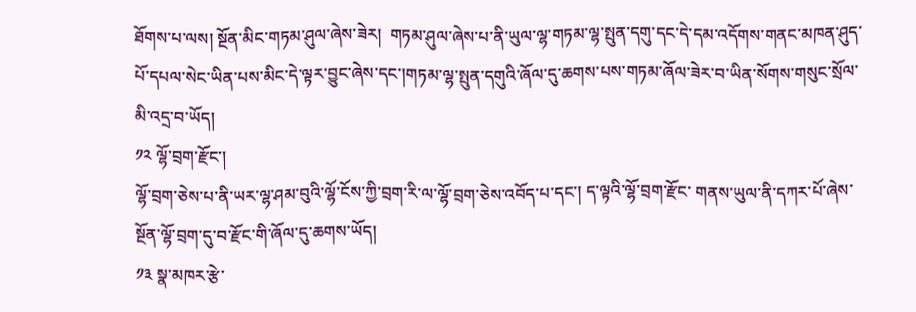ཐོགས་པ་ལས། སྔོན་མིང་གཏམ་ཤུལ་ཞེས་ཟེར།  གཏམ་ཤུལ་ཞེས་པ་ནི་ཡུལ་ལྷ་གཏམ་ལྷ་སྤུན་དགུ་དང་དེ་དམ་འདོགས་གནང་མཁན་ཤུད་པོ་དཔལ་སེང་ཡིན་པས་མིང་དེ་ལྟར་བྱུང་ཞེས་དང་།གཏམ་ལྷ་སྤུན་དགུའི་ཞོལ་དུ་ཆགས་པས་གཏམ་ཞོལ་ཟེར་བ་ཡིན་སོགས་གསུང་སྲོལ་མི་འདྲ་བ་ཡོད།
༡༢ ལྷོ་བྲག་རྫོང་།
ལྷོ་བྲག་ཅེས་པ་ནི་ཡར་ལྷ་ཤམ་བུའི་ལྷོ་ངོས་ཀྱི་བྲག་རི་ལ་ལྷོ་བྲག་ཅེས་འབོད་པ་དང་། ད་ལྟའི་ལྷོ་བྲག་རྫོང་ གནས་ཡུལ་ནི་དཀར་པོ་ཞེས་སྔོན་ལྷོ་བྲག་དུ་བ་རྫོང་གི་ཞོལ་དུ་ཆགས་ཡོད།
༡༣ སྣ་མཁར་རྩེ་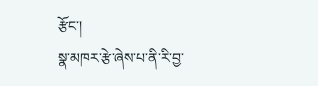རྩོང་།
སྣ་མཁར་རྩེ་ཞེས་པ་ནི་རི་བྱ་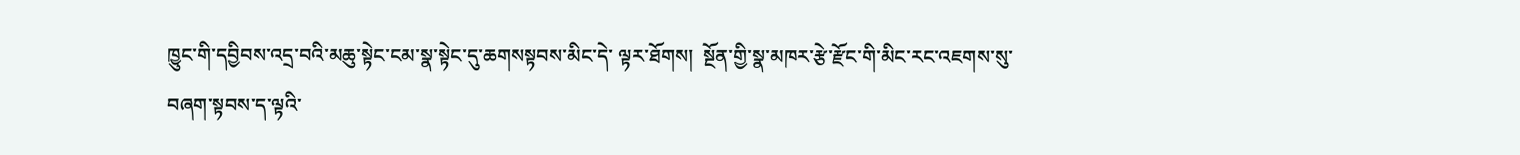ཁྱུང་གི་དབྱིབས་འདྲ་བའི་མཆུ་སྟེང་ངམ་སྣ་སྟེང་དུ་ཆགསསྟབས་མིང་དེ་ ལྟར་ཐོགས།  སྔོན་གྱི་སྣ་མཁར་རྩེ་རྫོང་གི་མིང་རང་འཇགས་སུ་བཞག་སྟབས་ད་ལྟའི་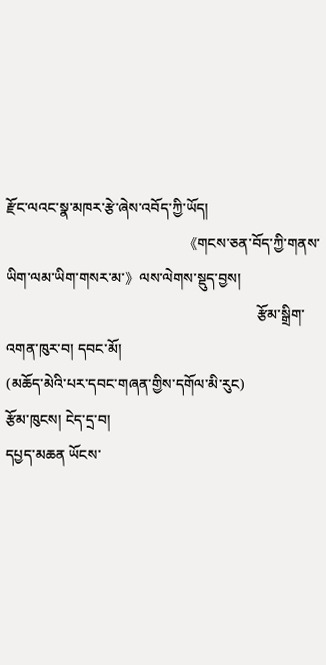རྫོང་ལའང་སྣ་མཁར་རྩེ་ཞེས་འབོད་ཀྱི་ཡོད།
                                                           《གངས་ཅན་བོད་ཀྱི་གནས་ཡིག་ལམ་ཡིག་གསར་མ་》ལས་ལེགས་སྡུད་བྱས།
                                                                     རྩོམ་སྒྲིག་འགན་ཁུར་བ། དབང་མོ།
(མཆོད་མེའི་པར་དབང་གཞན་གྱིས་དགོལ་མི་རུང)
རྩོམ་ཁུངས། ངེད་དྲ་བ།
དཔྱད་མཆན ཡོངས་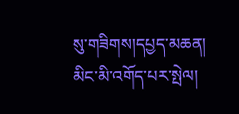སུ་གཟིགས།དཔྱད་མཆན།
མིང་མི་འགོད་པར་སྤེལ།